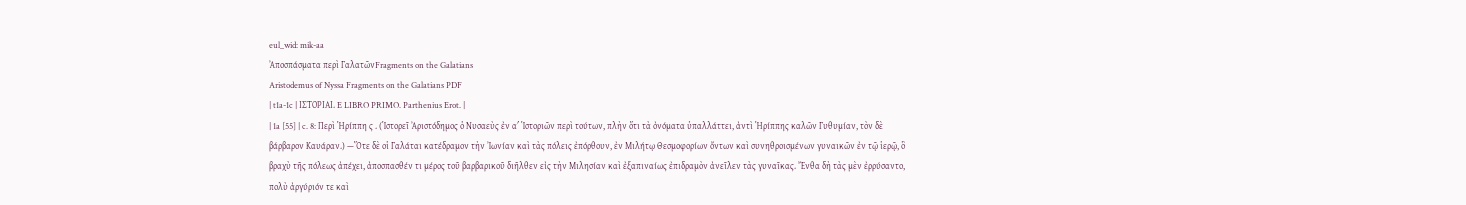eul_wid: mik-aa
Ἀποσπάσματα περὶ ΓαλατῶνFragments on the Galatians
Aristodemus of Nyssa Fragments on the Galatians PDF
| t1a-1c | ΙΣΤΟΡΙΑΙ. E LIBRO PRIMO. Parthenius Erot. |
| 1a [55] | c. 8: Περὶ Ἡρίππη ς . (Ἱστορεῖ Ἀριστόδημος ὁ Νυσαεὺς ἐν αʹ Ἱστοριῶν περὶ τούτων, πλὴν ὅτι τὰ ὀνόματα ὑπαλλάττει, ἀντὶ Ἡρίππης καλῶν Γυθυμίαν, τὸν δὲ βάρβαρον Καυάραν.) —Ὅτε δὲ οἱ Γαλάται κατέδραμον τὴν Ἰωνίαν καὶ τὰς πόλεις ἐπόρθουν, ἐν Μιλήτῳ Θεσμοφορίων ὄντων καὶ συνηθροισμένων γυναικῶν ἐν τῷ ἱερῷ, ὃ βραχὺ τῆς πόλεως ἀπέχει, ἀποσπασθέν τι μέρος τοῦ βαρβαρικοῦ διῆλθεν εἰς τὴν Μιλησίαν καὶ ἐξαπιναίως ἐπιδραμὸν ἀνεῖλεν τὰς γυναῖκας. Ἔνθα δὴ τὰς μὲν ἐρρύσαντο, πολὺ ἀργύριόν τε καὶ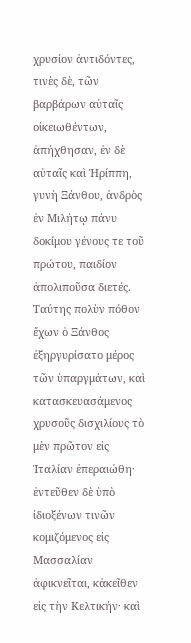χρυσίον ἀντιδόντες, τινὲς δὲ, τῶν βαρβάρων αὐταῖς οἰκειωθέντων, ἀπήχθησαν, ἐν δὲ αὐταῖς καὶ Ἡρίππη, γυνὴ Ξάνθου, ἀνδρὸς ἐν Μιλήτῳ πάνυ δοκίμου γένους τε τοῦ πρώτου, παιδίον ἀπολιποῦσα διετές. Ταύτης πολὺν πόθον ἔχων ὁ Ξάνθος ἐξηργυρίσατο μέρος τῶν ὑπαργμάτων, καὶ κατασκευασάμενος χρυσοῦς δισχιλίους τὸ μὲν πρῶτον εἰς Ἰταλίαν ἐπεραιώθη· ἐντεῦθεν δὲ ὑπὸ ἰδιοξένων τινῶν κομιζόμενος εἰς Μασσαλίαν ἀφικνεῖται, κἀκεῖθεν εἰς τὴν Κελτικήν· καὶ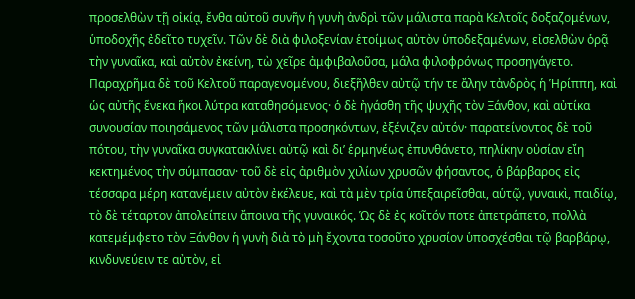προσελθὼν τῇ οἰκίᾳ, ἔνθα αὐτοῦ συνῆν ἡ γυνὴ ἀνδρὶ τῶν μάλιστα παρὰ Κελτοῖς δοξαζομένων, ὑποδοχῆς ἐδεῖτο τυχεῖν. Τῶν δὲ διὰ φιλοξενίαν ἑτοίμως αὐτὸν ὑποδεξαμένων, εἰσελθὼν ὁρᾷ τὴν γυναῖκα, καὶ αὐτὸν ἐκείνη, τὼ χεῖρε ἀμφιβαλοῦσα, μάλα φιλοφρόνως προσηγάγετο. Παραχρῆμα δὲ τοῦ Κελτοῦ παραγενομένου, διεξῆλθεν αὐτῷ τήν τε ἄλην τἀνδρὸς ἡ Ἡρίππη, καὶ ὡς αὐτῆς ἕνεκα ἥκοι λύτρα καταθησόμενος· ὁ δὲ ἠγάσθη τῆς ψυχῆς τὸν Ξάνθον, καὶ αὐτίκα συνουσίαν ποιησάμενος τῶν μάλιστα προσηκόντων, ἐξένιζεν αὐτόν· παρατείνοντος δὲ τοῦ πότου, τὴν γυναῖκα συγκατακλίνει αὐτῷ καὶ δι’ ἑρμηνέως ἐπυνθάνετο, πηλίκην οὐσίαν εἴη κεκτημένος τὴν σύμπασαν· τοῦ δὲ εἰς ἀριθμὸν χιλίων χρυσῶν φήσαντος, ὁ βάρβαρος εἰς τέσσαρα μέρη κατανέμειν αὐτὸν ἐκέλευε, καὶ τὰ μὲν τρία ὑπεξαιρεῖσθαι, αὑτῷ, γυναικὶ, παιδίῳ, τὸ δὲ τέταρτον ἀπολείπειν ἄποινα τῆς γυναικός. Ὡς δὲ ἐς κοῖτόν ποτε ἀπετράπετο, πολλὰ κατεμέμφετο τὸν Ξάνθον ἡ γυνὴ διὰ τὸ μὴ ἔχοντα τοσοῦτο χρυσίον ὑποσχέσθαι τῷ βαρβάρῳ, κινδυνεύειν τε αὐτὸν, εἰ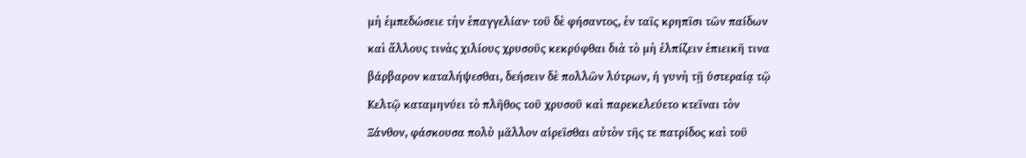μὴ ἐμπεδώσειε τὴν ἐπαγγελίαν· τοῦ δὲ φήσαντος, ἐν ταῖς κρηπῖσι τῶν παίδων καὶ ἄλλους τινὰς χιλίους χρυσοῦς κεκρύφθαι διὰ τὸ μὴ ἐλπίζειν ἐπιεικῆ τινα βάρβαρον καταλήψεσθαι, δεήσειν δὲ πολλῶν λύτρων, ἡ γυνὴ τῇ ὑστεραίᾳ τῷ Κελτῷ καταμηνύει τὸ πλῆθος τοῦ χρυσοῦ καὶ παρεκελεύετο κτεῖναι τὸν Ξάνθον, φάσκουσα πολὺ μᾶλλον αἱρεῖσθαι αὐτὸν τῆς τε πατρίδος καὶ τοῦ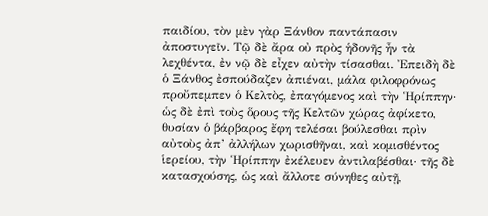παιδίου, τὸν μὲν γὰρ Ξάνθον παντάπασιν ἀποστυγεῖν. Τῷ δὲ ἄρα οὐ πρὸς ἡδονῆς ἦν τὰ λεχθέντα, ἐν νῷ δὲ εἶχεν αὐτὴν τίσασθαι. Ἐπειδὴ δὲ ὁ Ξάνθος ἐσπούδαζεν ἀπιέναι, μάλα φιλοφρόνως προὔπεμπεν ὁ Κελτὸς, ἐπαγόμενος καὶ τὴν Ἡρίππην· ὡς δὲ ἐπὶ τοὺς ὅρους τῆς Κελτῶν χώρας ἀφίκετο, θυσίαν ὁ βάρβαρος ἔφη τελέσαι βούλεσθαι πρὶν αὐτοὺς ἀπ’ ἀλλήλων χωρισθῆναι, καὶ κομισθέντος ἱερείου, τὴν Ἡρίππην ἐκέλευεν ἀντιλαβέσθαι· τῆς δὲ κατασχούσης, ὡς καὶ ἄλλοτε σύνηθες αὐτῇ,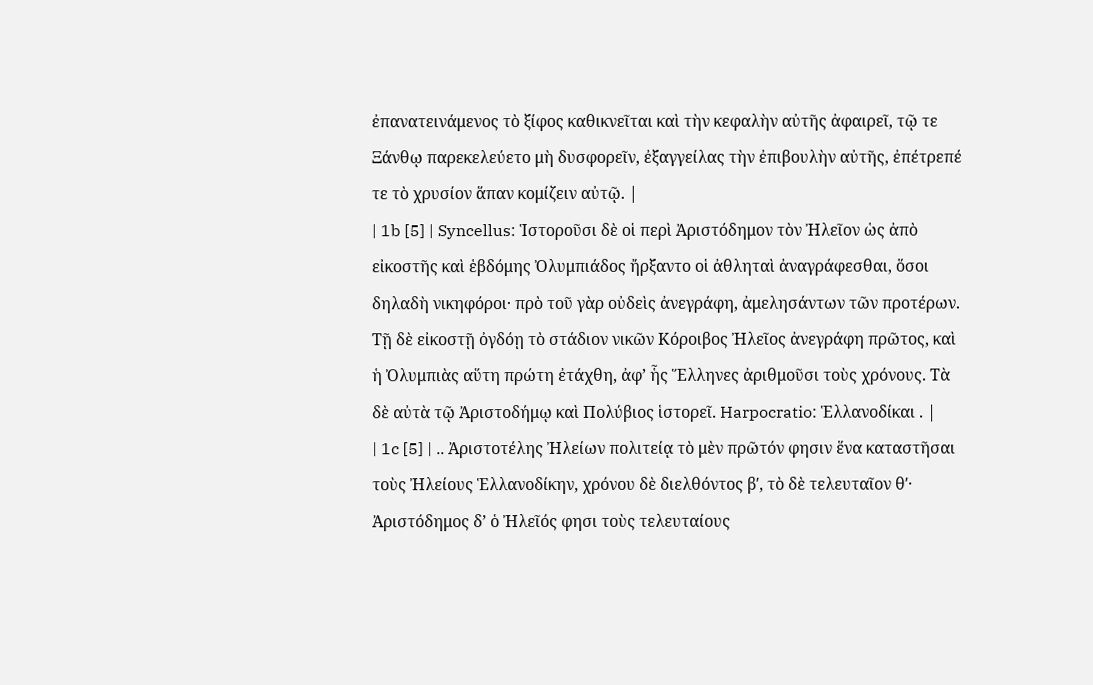ἐπανατεινάμενος τὸ ξίφος καθικνεῖται καὶ τὴν κεφαλὴν αὐτῆς ἀφαιρεῖ, τῷ τε Ξάνθῳ παρεκελεύετο μὴ δυσφορεῖν, ἐξαγγείλας τὴν ἐπιβουλὴν αὐτῆς, ἐπέτρεπέ τε τὸ χρυσίον ἅπαν κομίζειν αὐτῷ. |
| 1b [5] | Syncellus: Ἱστοροῦσι δὲ οἱ περὶ Ἀριστόδημον τὸν Ἠλεῖον ὡς ἀπὸ εἰκοστῆς καὶ ἑβδόμης Ὀλυμπιάδος ἤρξαντο οἱ ἀθληταὶ ἀναγράφεσθαι, ὅσοι δηλαδὴ νικηφόροι· πρὸ τοῦ γὰρ οὐδεὶς ἀνεγράφη, ἀμελησάντων τῶν προτέρων. Τῇ δὲ εἰκοστῇ ὀγδόῃ τὸ στάδιον νικῶν Κόροιβος Ἠλεῖος ἀνεγράφη πρῶτος, καὶ ἡ Ὀλυμπιὰς αὕτη πρώτη ἐτάχθη, ἀφ’ ἧς Ἕλληνες ἀριθμοῦσι τοὺς χρόνους. Τὰ δὲ αὐτὰ τῷ Ἀριστοδήμῳ καὶ Πολύβιος ἱστορεῖ. Harpocratio: Ἑλλανοδίκαι . |
| 1c [5] | .. Ἀριστοτέλης Ἠλείων πολιτείᾳ τὸ μὲν πρῶτόν φησιν ἕνα καταστῆσαι τοὺς Ἠλείους Ἑλλανοδίκην, χρόνου δὲ διελθόντος βʹ, τὸ δὲ τελευταῖον θʹ· Ἀριστόδημος δ’ ὁ Ἠλεῖός φησι τοὺς τελευταίους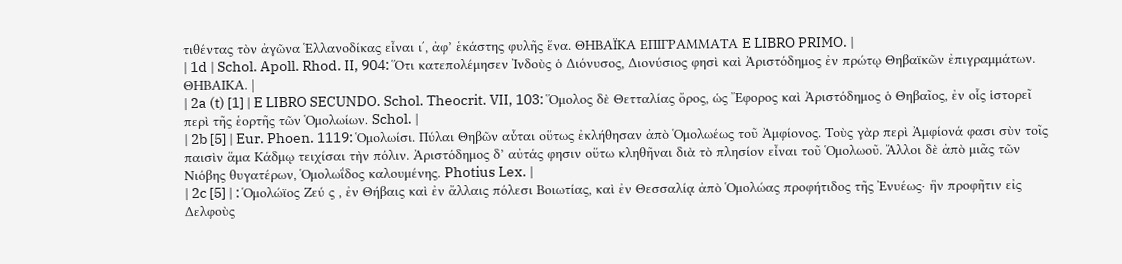τιθέντας τὸν ἀγῶνα Ἑλλανοδίκας εἶναι ιʹ, ἀφ’ ἑκάστης φυλῆς ἕνα. ΘΗΒΑΪΚΑ ΕΠΙΓΡΑΜΜΑΤΑ E LIBRO PRIMO. |
| 1d | Schol. Apoll. Rhod. II, 904: Ὅτι κατεπολέμησεν Ἰνδοὺς ὁ Διόνυσος, Διονύσιος φησὶ καὶ Ἀριστόδημος ἐν πρώτῳ Θηβαϊκῶν ἐπιγραμμάτων. ΘΗΒΑΙΚΑ. |
| 2a (t) [1] | E LIBRO SECUNDO. Schol. Theocrit. VII, 103: Ὅμολος δὲ Θετταλίας ὄρος, ὡς Ἔφορος καὶ Ἀριστόδημος ὁ Θηβαῖος, ἐν οἷς ἱστορεῖ περὶ τῆς ἑορτῆς τῶν Ὁμολωίων. Schol. |
| 2b [5] | Eur. Phoen. 1119: Ὁμολωίσι. Πύλαι Θηβῶν αὗται οὕτως ἐκλήθησαν ἀπὸ Ὁμολωέως τοῦ Ἀμφίονος. Τοὺς γὰρ περὶ Ἀμφίονά φασι σὺν τοῖς παισὶν ἅμα Κάδμῳ τειχίσαι τὴν πόλιν. Ἀριστόδημος δ’ αὐτάς φησιν οὕτω κληθῆναι διὰ τὸ πλησίον εἶναι τοῦ Ὁμολωοῦ. Ἄλλοι δὲ ἀπὸ μιᾶς τῶν Νιόβης θυγατέρων, Ὁμολωΐδος καλουμένης. Photius Lex. |
| 2c [5] | : Ὁμολώϊος Ζεύ ς , ἐν Θήβαις καὶ ἐν ἄλλαις πόλεσι Βοιωτίας, καὶ ἐν Θεσσαλίᾳ ἀπὸ Ὁμολώας προφήτιδος τῆς Ἐνυέως· ἣν προφῆτιν εἰς Δελφοὺς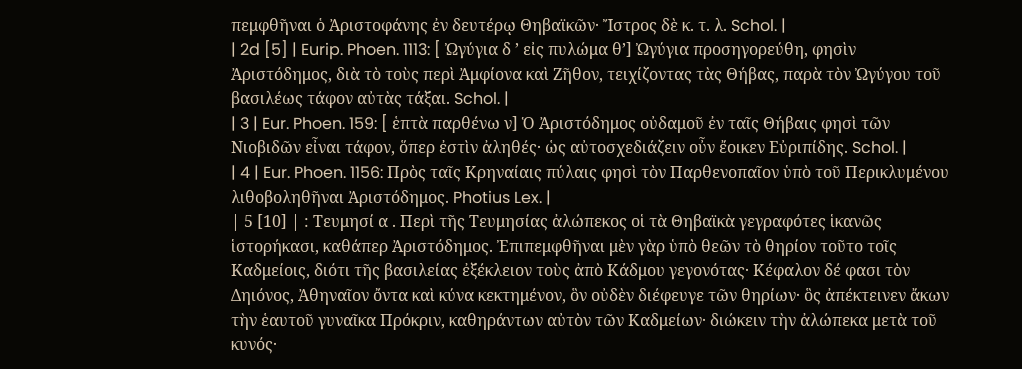πεμφθῆναι ὁ Ἀριστοφάνης ἐν δευτέρῳ Θηβαϊκῶν· Ἴστρος δὲ κ. τ. λ. Schol. |
| 2d [5] | Eurip. Phoen. 1113: [ Ὠγύγια δ ’ εἰς πυλώμα θ’] Ὠγύγια προσηγορεύθη, φησὶν Ἀριστόδημος, διὰ τὸ τοὺς περὶ Ἀμφίονα καὶ Ζῆθον, τειχίζοντας τὰς Θήβας, παρὰ τὸν Ὠγύγου τοῦ βασιλέως τάφον αὐτὰς τάξαι. Schol. |
| 3 | Eur. Phoen. 159: [ ἑπτὰ παρθένω ν] Ὁ Ἀριστόδημος οὐδαμοῦ ἐν ταῖς Θήβαις φησὶ τῶν Νιοβιδῶν εἶναι τάφον, ὅπερ ἐστὶν ἀληθές· ὡς αὐτοσχεδιάζειν οὖν ἔοικεν Εὐριπίδης. Schol. |
| 4 | Eur. Phoen. 1156: Πρὸς ταῖς Κρηναίαις πύλαις φησὶ τὸν Παρθενοπαῖον ὑπὸ τοῦ Περικλυμένου λιθοβοληθῆναι Ἀριστόδημος. Photius Lex. |
| 5 [10] | : Τευμησί α . Περὶ τῆς Τευμησίας ἀλώπεκος οἱ τὰ Θηβαϊκὰ γεγραφότες ἱκανῶς ἱστορήκασι, καθάπερ Ἀριστόδημος. Ἐπιπεμφθῆναι μὲν γὰρ ὑπὸ θεῶν τὸ θηρίον τοῦτο τοῖς Καδμείοις, διότι τῆς βασιλείας ἐξέκλειον τοὺς ἀπὸ Κάδμου γεγονότας· Κέφαλον δέ φασι τὸν Δηιόνος, Ἀθηναῖον ὄντα καὶ κύνα κεκτημένον, ὃν οὐδὲν διέφευγε τῶν θηρίων· ὃς ἀπέκτεινεν ἄκων τὴν ἑαυτοῦ γυναῖκα Πρόκριν, καθηράντων αὐτὸν τῶν Καδμείων· διώκειν τὴν ἀλώπεκα μετὰ τοῦ κυνός·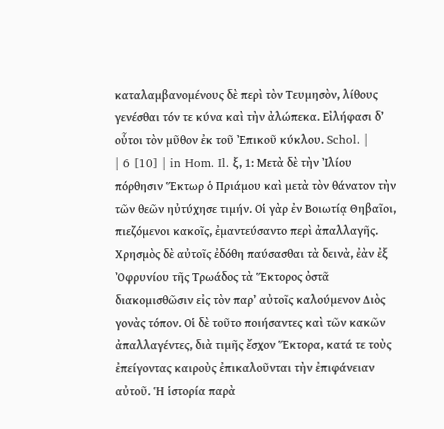καταλαμβανομένους δὲ περὶ τὸν Τευμησὸν, λίθους γενέσθαι τόν τε κύνα καὶ τὴν ἀλώπεκα. Εἰλήφασι δ’ οὗτοι τὸν μῦθον ἐκ τοῦ Ἐπικοῦ κύκλου. Schol. |
| 6 [10] | in Hom. Il. ξ, 1: Μετὰ δὲ τὴν Ἰλίου πόρθησιν Ἕκτωρ ὁ Πριάμου καὶ μετὰ τὸν θάνατον τὴν τῶν θεῶν ηὐτύχησε τιμήν. Οἱ γὰρ ἐν Βοιωτίᾳ Θηβαῖοι, πιεζόμενοι κακοῖς, ἐμαντεύσαντο περὶ ἀπαλλαγῆς. Χρησμὸς δὲ αὐτοῖς ἐδόθη παύσασθαι τὰ δεινὰ, ἐὰν ἐξ Ὀφρυνίου τῆς Τρωάδος τὰ Ἕκτορος ὀστᾶ διακομισθῶσιν εἰς τὸν παρ’ αὐτοῖς καλούμενον Διὸς γονὰς τόπον. Οἱ δὲ τοῦτο ποιήσαντες καὶ τῶν κακῶν ἀπαλλαγέντες, διὰ τιμῆς ἔσχον Ἕκτορα, κατά τε τοὺς ἐπείγοντας καιροὺς ἐπικαλοῦνται τὴν ἐπιφάνειαν αὐτοῦ. Ἡ ἱστορία παρὰ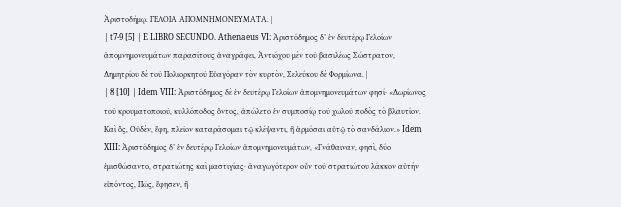Ἀριστοδήμῳ. ΓΕΛΟΙΑ ΑΠΟΜΝΗΜΟΝΕΥΜΑΤΑ. |
| t7-9 [5] | E LIBRO SECUNDO. Athenaeus VI: Ἀριστόδημος δ’ ἐν δευτέρῳ Γελοίων ἀπομνημονευμάτων παρασίτους ἀναγράφει, Ἀντιόχου μὲν τοῦ βασιλέως Σώστρατον, Δημητρίου δὲ τοῦ Πολιορκητοῦ Εὐαγόραν τὸν κυρτὸν, Σελεύκου δὲ Φορμίωνα. |
| 8 [10] | Idem VIII: Ἀριστόδημος δὲ ἐν δευτέρῳ Γελοίων ἀπομνημονευμάτων φησί· «Δωρίωνος τοῦ κρουματοποιοῦ, κυλλόποδος ὄντος, ἀπώλετο ἐν συμποσίῳ τοῦ χωλοῦ ποδὸς τὸ βλαυτίον. Καὶ ὃς, Οὐδὲν, ἔφη, πλεῖον καταράσομαι τῷ κλέψαντι, ἢ ἁρμόσαι αὐτῷ τὸ σανδάλιον.» Idem XIII: Ἀριστόδημος δ’ ἐν δευτέρῳ Γελοίων ἀπομνημονευμάτων, «Γνάθαιναν, φησὶ, δύο ἐμισθώσαντο, στρατιώτης καὶ μαστιγίας· ἀναγωγότερον οὖν τοῦ στρατιώτου λάκκον αὐτὴν εἰπόντος, Πῶς, ἔφησεν, ἢ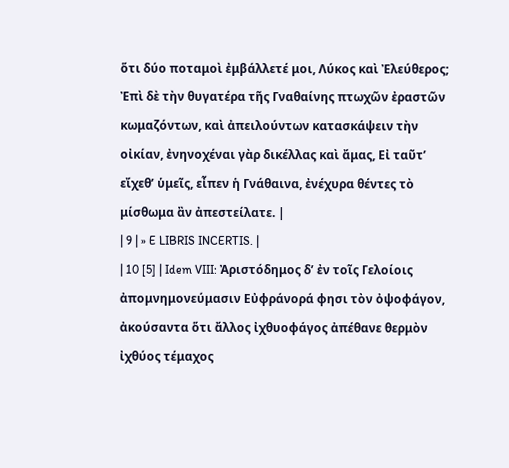ὅτι δύο ποταμοὶ ἐμβάλλετέ μοι, Λύκος καὶ Ἐλεύθερος; Ἐπὶ δὲ τὴν θυγατέρα τῆς Γναθαίνης πτωχῶν ἐραστῶν κωμαζόντων, καὶ ἀπειλούντων κατασκάψειν τὴν οἰκίαν, ἐνηνοχέναι γὰρ δικέλλας καὶ ἄμας, Εἰ ταῦτ’ εἴχεθ’ ὑμεῖς, εἶπεν ἡ Γνάθαινα, ἐνέχυρα θέντες τὸ μίσθωμα ἂν ἀπεστείλατε. |
| 9 | » E LIBRIS INCERTIS. |
| 10 [5] | Idem VIII: Ἀριστόδημος δ’ ἐν τοῖς Γελοίοις ἀπομνημονεύμασιν Εὐφράνορά φησι τὸν ὀψοφάγον, ἀκούσαντα ὅτι ἄλλος ἰχθυοφάγος ἀπέθανε θερμὸν ἰχθύος τέμαχος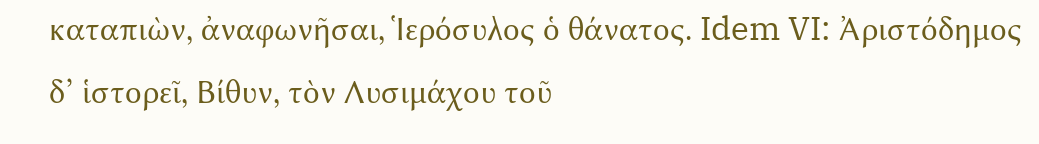καταπιὼν, ἀναφωνῆσαι, Ἱερόσυλος ὁ θάνατος. Idem VI: Ἀριστόδημος δ’ ἱστορεῖ, Βίθυν, τὸν Λυσιμάχου τοῦ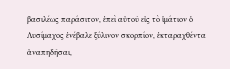βασιλέως παράσιτον, ἐπεὶ αὐτοῦ εἰς τὸ ἱμάτιον ὁ Λυσίμαχος ἐνέβαλε ξύλινον σκορπίον, ἐκταραχθέντα ἀναπηδῆσαι,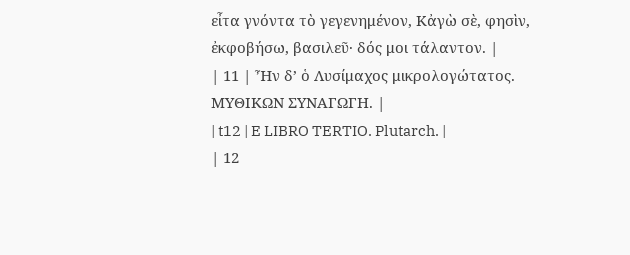εἶτα γνόντα τὸ γεγενημένον, Κἀγὼ σὲ, φησὶν, ἐκφοβήσω, βασιλεῦ· δός μοι τάλαντον. |
| 11 | Ἦν δ’ ὁ Λυσίμαχος μικρολογώτατος. ΜΥΘΙΚΩΝ ΣΥΝΑΓΩΓΗ. |
| t12 | E LIBRO TERTIO. Plutarch. |
| 12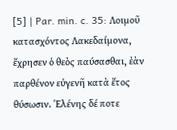[5] | Par. min. c. 35: Λοιμοῦ κατασχόντος Λακεδαίμονα, ἔχρησεν ὁ θεὸς παύσασθαι, ἐὰν παρθένον εὐγενῆ κατὰ ἔτος θύσωσιν. Ἑλένης δέ ποτε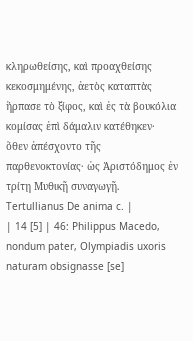κληρωθείσης, καὶ προαχθείσης κεκοσμημένης, ἀετὸς καταπτὰς ἥρπασε τὸ ξίφος, καὶ ἐς τὰ βουκόλια κομίσας ἐπὶ δάμαλιν κατέθηκεν· ὅθεν ἀπέσχοντο τῆς παρθενοκτονίας· ὡς Ἀριστόδημος ἐν τρίτῃ Μυθικῇ συναγωγῇ. Tertullianus De anima c. |
| 14 [5] | 46: Philippus Macedo, nondum pater, Olympiadis uxoris naturam obsignasse [se]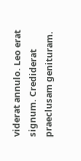viderat annulo. Leo erat signum. Crediderat praeclusam genituram.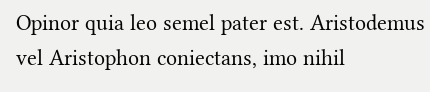Opinor quia leo semel pater est. Aristodemus vel Aristophon coniectans, imo nihil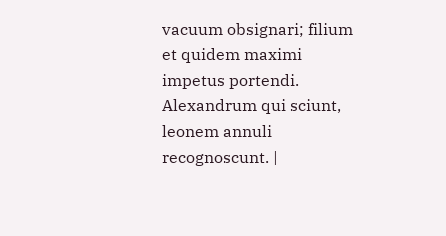vacuum obsignari; filium et quidem maximi impetus portendi. Alexandrum qui sciunt, leonem annuli recognoscunt. |